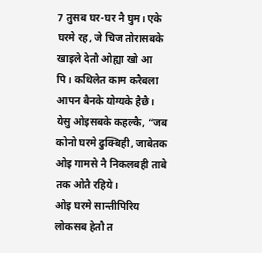7 तुसब घर-घर नै घुम। एके घरमे रह, जे चिज तोरासबके खाइले देतौ ओह्या खो आ पि। कथिलेत काम करैबला आपन बैनके योग्यके हैछै।
येसु ओइसबके कहल्कै, “जब कोनो घरमे ढुक्बिही, जाबेतक ओइ गामसे नै निकलबही ताबे तक ओतै रहिये।
ओइ घरमे सान्तीपिरिय लोकसब हेतौ त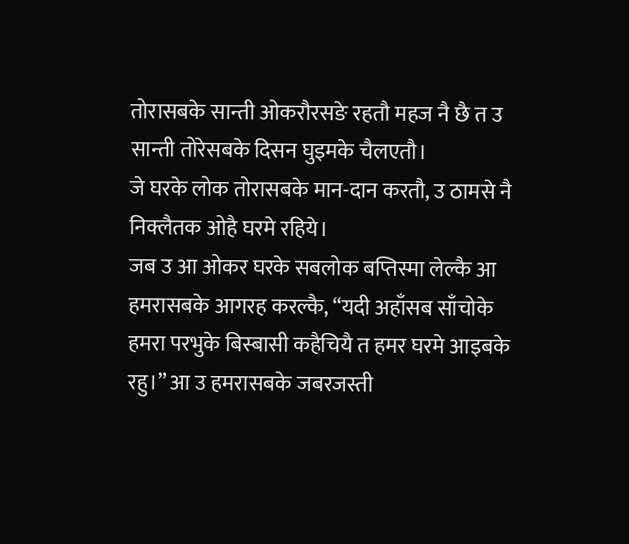तोरासबके सान्ती ओकरौरसङे रहतौ महज नै छै त उ सान्ती तोरेसबके दिसन घुइमके चैलएतौ।
जे घरके लोक तोरासबके मान-दान करतौ, उ ठामसे नै निक्लैतक ओहै घरमे रहिये।
जब उ आ ओकर घरके सबलोक बप्तिस्मा लेल्कै आ हमरासबके आगरह करल्कै, “यदी अहाँसब साँचोके हमरा परभुके बिस्बासी कहैचियै त हमर घरमे आइबके रहु।” आ उ हमरासबके जबरजस्ती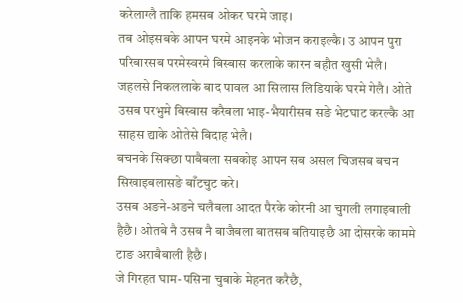करेलाग्लै ताकि हमसब ओकर घरमे जाइ।
तब ओइसबके आपन घरमे आइनके भोजन कराइल्कै। उ आपन पुरा परिबारसब परमेस्वरमे बिस्बास करलाके कारन बहौत खुसी भेलै।
जहलसे निकललाके बाद पावल आ सिलास लिडियाके घरमे गेलै। ओते उसब परभुमे बिस्बास करैबला भाइ-भैयारीसब सङे भेटघाट करल्कै आ साहस द्याके ओतेसे बिदाह भेलै।
बचनके सिक्छा पाबैबला सबकोइ आपन सब असल चिजसब बचन सिखाइबलासङे बाँटचुट करे।
उसब अङने-अङने चलैबला आदत पैरके कोरनी आ चुगली लगाइबाली हैछै। ओतबे नै उसब नै बाजैबला बातसब बतियाइछै आ दोसरके काममे टाङ अराबैबाली हैछै।
जे गिरहत घाम-पसिना चुबाके मेहनत करैछै,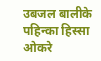उबजल बालीके पहिन्का हिस्सा ओकरे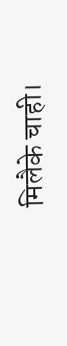मिलैके चाही।